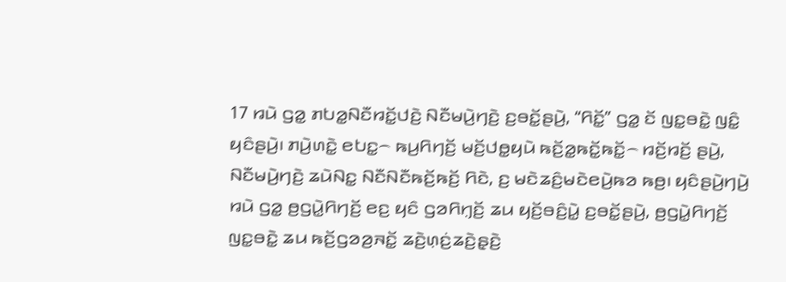17 ꤙꤣꤧ ꤞꤤ꤭ ꤊꤝꤤ꤭ꤡꤢꤪꤙꤢꤩ꤭ꤓꤢꤧ꤬ ꤡꤢꤪꤗꤣꤧ꤬ꤚꤢꤧ꤬ ꤢ꤬ꤋꤢꤩ꤭ꤔꤣꤧ꤬, “ꤖꤢꤩ꤭” ꤞꤤ꤭ ꤢꤩ ꤜꤢ꤭ꤋꤢꤧ꤭ ꤜꤢꤨ꤭ ꤟꤢꤨꤔꤣꤧ꤬꤯ ꤊꤣꤧ꤬ꤛꤢꤧ꤭ ꤕꤝꤢ꤭꤮ ꤒꤣ꤬ꤖꤚꤢꤩ꤬ ꤗꤢꤩ꤬ꤓꤥ꤭ꤟꤣꤧ ꤒꤢꤩ꤬ꤤ꤭ꤒꤢꤩ꤭ꤒꤢꤩ꤭꤮ ꤙꤢꤩ꤬ꤙꤢꤩ꤬ ꤔꤣꤧ꤬, ꤡꤢꤪꤗꤣꤧ꤬ꤚꤢꤧ꤬ ꤘꤣꤧꤡꤢ꤭ ꤡꤢꤪꤡꤢꤪꤒꤢꤩ꤬ꤒꤢꤩ꤬ ꤖꤢꤧ, ꤢ꤬ ꤗꤢꤧꤘꤢꤨ꤬ꤗꤢꤧꤕꤣꤧ꤬ꤒꤤ ꤒꤥ꤬꤯ ꤟꤢꤨꤔꤣꤧ꤬ꤚꤣꤧ꤬ ꤙꤣꤧ ꤞꤤ꤭ ꤥ꤬ꤞꤣꤧ꤭ꤖꤚꤢꤩ꤬ ꤕꤢ꤬ ꤟꤢꤨ ꤞꤤꤖꤚ꤫ꤢꤩ꤬ ꤘꤣ ꤟꤢꤩ꤬ꤋꤢꤨ꤬ꤣꤧ꤭ ꤢ꤬ꤋꤢꤩ꤭ꤔꤣꤧ꤬, ꤥ꤬ꤞꤣꤧ꤭ꤖꤚꤢꤩ꤬ ꤜꤢ꤭ꤋꤢꤧ꤭ ꤘꤣ ꤒꤢꤩ꤬ꤞꤤꤤ꤬ꤏꤢꤩ꤭ ꤘꤢꤧ꤬ꤛ꤫ꤢꤦ꤬ꤘꤢꤧ꤬ꤔ꤫ꤢꤧ꤬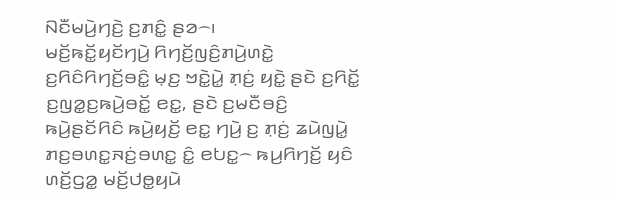ꤡꤢꤪꤗꤣꤧ꤬ꤚꤢꤧ꤬ ꤢ꤬ꤊꤢꤨ꤭ ꤔꤤ꤮꤯
ꤗꤢꤩ꤬ꤒꤢꤩ꤭ꤟꤢꤩꤚꤣꤧ꤬ ꤖꤚꤢꤩ꤬ꤜꤢꤨ꤬ꤊꤣꤧ꤬ꤛꤢꤧ꤭ ꤢ꤬ꤖꤢꤨꤖꤚꤢꤩ꤬ꤋꤢꤨ꤭ ꤗ꤫ꤢ꤬ ꤠꤢꤧ꤭ꤣꤧ꤭ ꤊ꤫ꤢꤦ꤬ ꤟꤢꤧ꤭ ꤔꤢꤧ ꤢ꤬ꤖꤢꤩ꤭ ꤢ꤬ꤜꤤ꤭ꤢ꤬ꤒꤣꤧ꤬ꤋꤢꤩ꤭ ꤕꤢ꤭, ꤔꤢꤧ ꤢ꤬ꤗꤢꤪꤋꤢꤨ꤬ ꤒꤣꤧ꤬ꤔꤢꤩꤖꤢꤨ ꤒꤣꤧ꤬ꤟꤢꤩ꤬ ꤕꤢ꤭ ꤚꤣꤧ꤬ ꤢ꤬ ꤊ꤫ꤢꤦ꤬ ꤘꤣꤧꤜꤣꤧ꤭ ꤊꤢ꤬ꤋꤛꤢ꤭ꤏꤢꤦ꤬ꤋꤛꤢ꤭ ꤢꤨ꤭ ꤕꤝꤢ꤭꤮ ꤒꤣ꤬ꤖꤚꤢꤩ꤬ ꤟꤢꤨ ꤛꤢꤩ꤬ꤞꤤ꤭ ꤗꤢꤩ꤬ꤓꤥ꤭ꤟꤣꤧ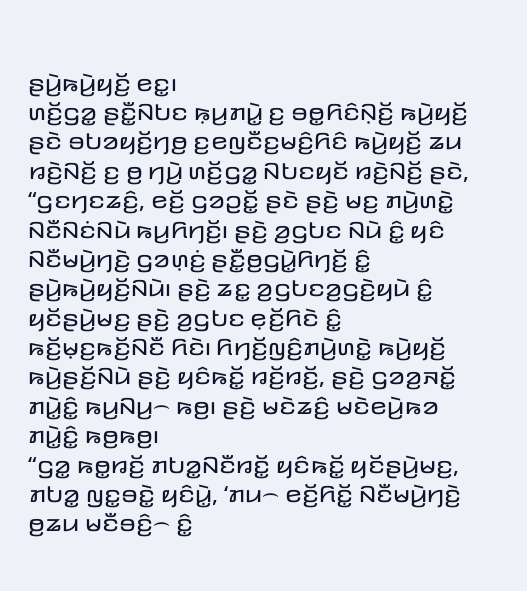ꤔꤣꤧ꤬ꤒꤣꤧ꤬ꤟꤢꤩ꤬ ꤕꤢ꤭꤯
ꤛꤢꤩ꤬ꤞꤤ꤭ ꤔꤢꤪ꤭ꤡꤝꤢ ꤒ꤫ꤣ꤬ꤊꤣꤧ꤭ ꤢ꤬ ꤋꤥ꤭ꤖꤢꤨꤡ꤫ꤢꤩ꤬ ꤒꤣꤧ꤬ꤟꤢꤩ꤬ ꤔꤢꤧ ꤋꤝꤤꤟꤢꤩ꤬ꤚꤥ꤬ ꤢ꤬ꤕꤜꤢꤪꤢ꤬ꤗꤢꤨ꤬ꤖꤢꤨ ꤒꤣꤧ꤬ꤟꤢꤩ꤬ ꤘꤣ ꤙꤢꤧ꤬ꤡꤢꤩ꤬ ꤢ꤬ ꤥ꤬ ꤚꤣꤧ꤬ ꤛꤢꤩ꤬ꤞꤤ꤭ ꤡꤝꤢꤟꤢꤩ ꤙꤢꤧ꤬ꤡꤢꤩ꤬ ꤔꤢꤧ, “ꤞꤢꤚꤢꤘꤢꤨ꤬, ꤕꤢꤩ꤬ ꤞꤤꤑꤢꤩ꤭ ꤔꤢꤧ ꤔꤢꤧ꤬ ꤗꤢ꤬ ꤊꤣꤧ꤬ꤛꤢꤧ꤭ ꤡꤢꤪꤡꤢꤦꤡꤣꤧ ꤒꤣ꤬ꤖꤚꤢꤩ꤬꤯ ꤔꤢꤧ꤬ ꤤ꤬ꤞꤝꤢ ꤡꤣꤧ ꤢꤨ꤭ ꤟꤢꤨ ꤡꤢꤪꤗꤣꤧ꤬ꤚꤢꤧ꤬ ꤞꤤꤛ꤫ꤢꤦ꤬ ꤔꤢꤪ꤭ꤥ꤬ꤞꤣꤧ꤭ꤖꤚꤢꤩ꤬ ꤢꤨ꤭ ꤔꤣꤧ꤬ꤒꤣꤧ꤬ꤟꤢꤩ꤬ꤡꤣꤧ꤯ ꤔꤢꤧ꤬ ꤘꤢ꤭ ꤤ꤬ꤞꤝꤢꤤ꤬ꤞꤢꤧ꤬ꤟꤣꤧ ꤢꤨ꤭ ꤟꤢꤩꤔꤣꤧ꤬ꤗꤢ꤬ ꤔꤢꤧ꤬ ꤤ꤬ꤞꤝꤢ ꤕ꤫ꤢꤩ꤬ꤖꤢꤧ ꤢꤨ꤭ ꤒꤢꤩ꤬ꤗ꤫ꤢ꤬ꤒꤢꤩ꤬ꤡꤢꤪ ꤖꤢꤧ꤯ ꤖꤚꤢꤩ꤬ꤜꤢꤨ꤬ꤊꤣꤧ꤬ꤛꤢꤧ꤭ ꤒꤣꤧ꤬ꤟꤢꤩ꤬ ꤒꤣꤧ꤬ꤔꤢꤩ꤬ꤡꤣꤧ ꤔꤢꤧ꤬ ꤟꤢꤨꤒꤢꤩ꤭ ꤙꤢꤩ꤬ꤙꤢꤩ꤬, ꤔꤢꤧ꤬ ꤞꤤꤤ꤬ꤏꤢꤩ꤭ ꤊꤣꤧ꤭ꤢꤨ꤭ ꤒꤣ꤬ꤡꤣ꤬꤮ ꤒꤥ꤬꤯ ꤔꤢꤧ꤬ ꤗꤢꤧꤘꤢꤨ꤬ ꤗꤢꤧꤕꤣꤧ꤬ꤒꤤ ꤊꤣꤧ꤭ꤢꤨ꤭ ꤒꤥ꤬ꤒꤥ꤬꤯
“ꤞꤤ꤭ ꤒꤥ꤭ꤙꤢꤩ꤬ ꤊꤝꤤ꤭ꤡꤢꤪꤙꤢꤩ꤭ ꤟꤢꤨꤒꤢꤩ꤭ ꤟꤢꤩꤔꤣꤧ꤬ꤗꤢ꤬, ꤊꤝꤤ꤭ ꤜꤢ꤭ꤋꤢꤧ꤭ ꤟꤢꤨꤣꤧ꤭, ‘ꤊꤣ꤮ ꤕꤢꤩ꤬ꤖꤢꤩ꤭ ꤡꤢꤪꤗꤣꤧ꤬ꤚꤢꤧ꤬ ꤥ꤬ꤘꤣ ꤗꤢꤪꤋꤢꤨ꤬꤮ ꤢꤨ꤭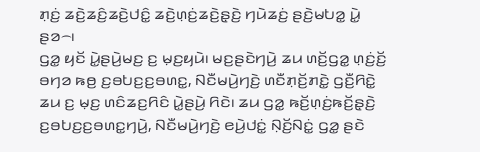ꤊ꤫ꤢꤦ꤬ ꤘꤢꤧ꤬ꤘꤢꤨ꤬ꤘꤢꤧ꤬ꤓꤢꤨ꤭ ꤘꤢꤧ꤬ꤛ꤫ꤢꤦ꤬ꤘꤢꤧ꤬ꤔ꤫ꤢꤧ꤬ ꤚꤣꤧꤘꤢꤦ꤬ ꤔꤢꤧ꤬ꤗꤝꤤ꤭ ꤣꤧ꤭ ꤔꤤ꤮꤯
ꤞꤤ꤭ ꤟꤢꤩ ꤣꤧ꤭ꤔꤣꤧ꤬ꤗꤢ꤬ ꤢ꤬ ꤗ꤫ꤢ꤬ꤟꤣꤧ꤯ ꤗꤢ꤬ꤔꤢꤧꤚꤣꤧ꤬ ꤘꤣ ꤛꤢꤩ꤬ꤞꤤ꤭ ꤛ꤫ꤢꤦ꤬ꤢꤩ꤬ ꤋꤚꤤ ꤒꤥ꤬ ꤢ꤬ꤋꤝꤢ꤬ꤢ꤬ꤋꤛꤢ꤭, ꤡꤢꤪꤗꤣꤧ꤬ꤚꤢꤧ꤬ ꤛꤢꤪꤊ꤫ꤢꤩ꤬ꤊꤢꤧ꤭ ꤞꤢꤪ꤬ꤖꤢꤧ꤭ ꤘꤣ ꤢ꤬ ꤗ꤫ꤢ꤬ ꤛꤢꤨꤘꤢ꤬ꤖꤢꤨ ꤣꤧ꤭ꤔꤣꤧ꤬ ꤖꤢꤧ꤯ ꤘꤣ ꤞꤤ꤭ ꤒꤢꤩ꤬ꤛ꤫ꤢꤦ꤬ꤒꤢꤩ꤬ꤔ꤫ꤢꤧ꤬ ꤢ꤬ꤋꤝꤢ꤬ꤢ꤬ꤋꤛꤢ꤭ꤚꤣꤧ꤬, ꤡꤢꤪꤗꤣꤧ꤬ꤚꤢꤧ꤬ ꤕꤣꤧ꤬ꤓꤢꤦ꤭ ꤡ꤫ꤢꤩ꤬ꤡꤢꤦ꤭ ꤞꤤ꤭ ꤔꤢꤧ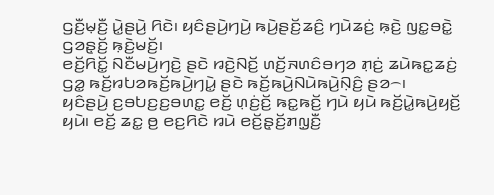ꤞꤢꤪ꤬ꤗ꤫ꤢꤪ꤬ ꤣꤧ꤭ꤔꤣꤧ꤬ ꤖꤢꤧ꤯ ꤟꤢꤨꤔꤣꤧ꤬ꤚꤣꤧ꤬ ꤒꤣꤧ꤬ꤔꤢꤩ꤬ꤘꤢꤨ꤬ ꤚꤣꤧꤘꤢꤦ꤬ ꤒ꤫ꤢꤧ꤬ ꤜꤢ꤭ꤋꤢꤧ꤭ ꤞꤤꤔ꤫ꤢꤩ꤬ ꤒ꤫ꤢꤧ꤬ꤗꤢꤩ꤬꤯
ꤕꤢꤩ꤬ꤖꤢꤩ꤭ ꤡꤢꤪꤗꤣꤧ꤬ꤚꤢꤧ꤬ ꤔꤢꤧ ꤙꤢꤧ꤬ꤡꤢꤩ꤬ ꤛꤢꤩ꤬ꤏꤛꤢꤨꤋꤚꤤ ꤊ꤫ꤢꤦ꤬ ꤘꤣꤧꤒꤢ꤭ꤘꤢꤦ꤬ ꤞꤤ꤭ ꤒꤢꤩ꤬ꤙꤝꤤꤒꤢꤩ꤬ꤒꤣꤧ꤬ꤚꤣꤧ꤭ ꤔꤢꤧ ꤒꤢꤩ꤬ꤒꤣꤧ꤬ꤡꤣꤧꤒꤣꤧ꤬ꤡ꤫ꤢꤨ꤬ ꤔꤤ꤮꤯
ꤟꤢꤨꤔꤣꤧ꤬ ꤢ꤬ꤋꤝꤢ꤬ꤢ꤬ꤋꤛꤢ꤭ ꤕꤢꤩ꤬ ꤛ꤫ꤢꤦ꤬ꤢꤩ꤬ ꤒꤢ꤭ꤒꤢꤩ꤬ ꤚꤣꤧ ꤟꤣꤧ ꤒꤢꤩ꤬ꤣꤧ꤭ꤒꤣꤧ꤬ꤟꤢꤩ꤬ ꤟꤣꤧ꤯ ꤕꤢꤩ꤬ ꤘꤢ꤭ ꤥ꤬ ꤕꤢ꤬ꤖꤢꤧ ꤙꤣꤧ ꤕꤢꤩ꤬ꤔ꤫ꤢꤩ꤬ꤊꤜ꤫ꤢꤪ꤬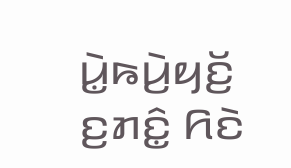ꤣꤧ꤭ꤒꤣꤧ꤬ꤟꤢꤩ꤬ ꤢ꤬ꤊꤢꤨ꤭ ꤖꤢꤧ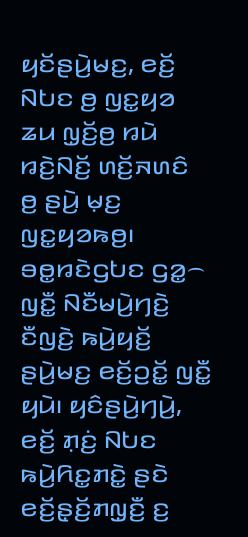ꤟꤢꤩꤔꤣꤧ꤬ꤗꤢ꤬, ꤕꤢꤩ꤬ ꤡꤝꤢ ꤥ꤬ ꤜꤢ꤭ꤟꤤ ꤘꤣ ꤜ꤫ꤢꤩ꤬ꤥ꤬ ꤙꤣꤧ ꤙꤢꤧ꤬ꤡꤢꤩ꤬ ꤛꤢꤩ꤬ꤏꤛꤢꤨ ꤥ꤬ ꤔꤣꤧ꤬ ꤗ꤫ꤢ꤬ ꤜꤢ꤭ꤟꤤꤒꤥ꤬꤯
ꤋꤥ꤭ꤙꤢꤧꤞꤝꤢ ꤞꤤ꤭꤮ ꤜꤢꤪ꤭ ꤡꤢꤪꤗꤣꤧ꤬ꤚꤢꤧ꤬ ꤢꤪꤜꤢꤧ꤬ ꤒꤣꤧ꤬ꤟꤢꤩ꤬ ꤔꤣꤧ꤬ꤗꤢ꤬ ꤕꤢꤩ꤬ꤑꤢꤩ꤭ ꤜꤢꤪ꤭ ꤟꤣꤧ꤯ ꤟꤢꤨꤔꤣꤧ꤬ꤚꤣꤧ꤬, ꤕꤢꤩ꤬ ꤊ꤫ꤢꤦ꤬ ꤡꤝꤢ ꤒꤣꤧ꤬ꤖꤢ꤭ꤊꤢꤧ꤭ ꤔꤢꤧ ꤕꤢꤩ꤬ꤔ꤫ꤢꤩ꤬ꤊꤜ꤫ꤢꤪ꤬ ꤢ꤬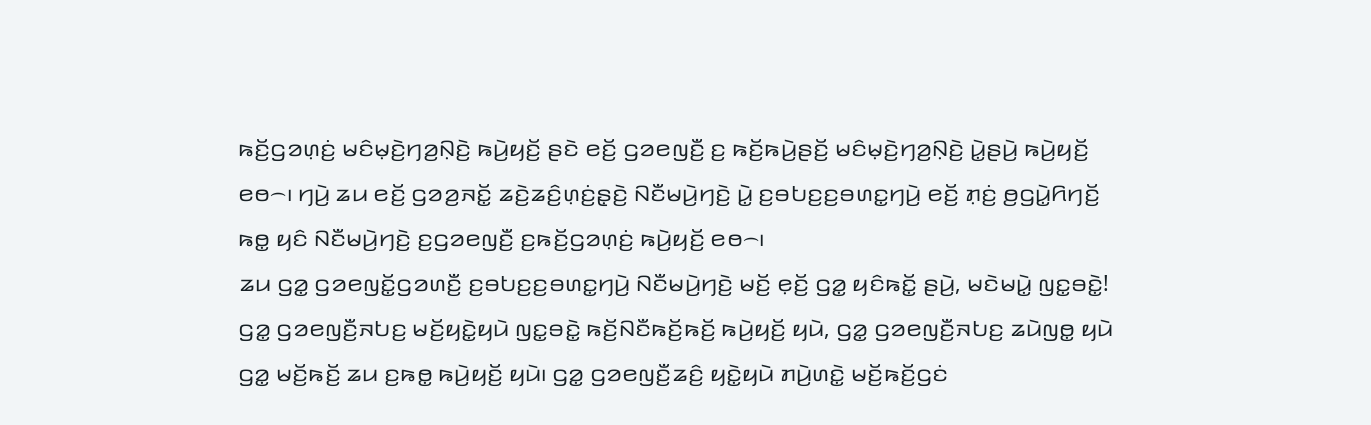ꤒꤢꤩ꤬ꤞꤤꤛ꤫ꤢꤦ꤬ ꤗꤢꤨꤗ꤫ꤢꤧ꤬ꤚꤤ꤬ꤡ꤫ꤢꤧ꤬ ꤒꤣꤧ꤬ꤟꤢꤩ꤬ ꤔꤢꤧ ꤕꤢꤩ꤬ ꤞꤤꤕꤜꤢꤪ꤬ ꤢ꤬ ꤒꤢꤩ꤬ꤒꤣꤧ꤬ꤔꤢꤩ꤬ ꤗꤢꤨꤗ꤫ꤢꤧ꤬ꤚꤤ꤬ꤡ꤫ꤢꤧ꤬ ꤣꤧ꤭ꤔꤣꤧ꤬ ꤒꤣꤧ꤬ꤟꤢꤩ꤬ ꤕꤥ꤮꤯ ꤚꤣꤧ꤬ ꤘꤣ ꤕꤢꤩ꤬ ꤞꤤꤤ꤬ꤏꤢꤩ꤭ ꤘꤢꤧ꤬ꤘꤢꤨ꤬ꤛ꤫ꤢꤦ꤬ꤔ꤫ꤢꤧ꤬ ꤡꤢꤪꤗꤣꤧ꤬ꤚꤢꤧ꤬ ꤣꤧ꤭ ꤢ꤬ꤋꤝꤢ꤬ꤢ꤬ꤋꤛꤢ꤭ꤚꤣꤧ꤬ ꤕꤢꤩ꤬ ꤊ꤫ꤢꤦ꤬ ꤥ꤬ꤞꤣꤧ꤭ꤖꤚꤢꤩ꤬ ꤒꤥ꤭ ꤟꤢꤨ ꤡꤢꤪꤗꤣꤧ꤬ꤚꤢꤧ꤬ ꤢ꤬ꤞꤤꤕꤜꤢꤪ꤬ ꤢ꤬ꤒꤢꤩ꤬ꤞꤤꤛ꤫ꤢꤦ꤬ ꤒꤣꤧ꤬ꤟꤢꤩ꤬ ꤕꤥ꤮꤯
ꤘꤣ ꤞꤤ꤭ ꤞꤤꤕꤜꤢꤩ꤭ꤞꤤꤛꤢꤪ꤬ ꤢ꤬ꤋꤝꤢ꤬ꤢ꤬ꤋꤛꤢ꤭ꤚꤣꤧ꤬ ꤡꤢꤪꤗꤣꤧ꤬ꤚꤢꤧ꤬ ꤗꤢꤩ꤬ ꤕ꤫ꤢꤩ꤬ ꤞꤤ꤭ ꤟꤢꤨꤒꤢꤩ꤭ ꤔꤣꤧ꤬, ꤗꤢꤧꤗꤣꤧ꤭ ꤜꤢ꤭ꤋꤢꤧ꤭! ꤞꤤ꤭ ꤞꤤꤕꤜꤢꤪ꤬ꤏꤝꤢ꤬ ꤗꤢꤩ꤬ꤟꤢꤧ꤭ꤟꤣꤧ ꤜꤢ꤭ꤋꤢꤧ꤭ ꤒꤢꤩ꤬ꤡꤢꤪꤒꤢꤩ꤬ꤒꤢꤩ꤬ ꤒꤣꤧ꤬ꤟꤢꤩ꤬ ꤟꤣꤧ, ꤞꤤ꤭ ꤞꤤꤕꤜꤢꤪ꤬ꤏꤝꤢ꤬ ꤘꤣꤧꤜꤥ꤭ ꤟꤣꤧ ꤞꤤ꤭ ꤗꤢꤩ꤬ꤒꤢꤩ꤬ ꤘꤣ ꤢ꤬ꤒꤥ꤭ ꤒꤣꤧ꤬ꤟꤢꤩ꤬ ꤟꤣꤧ꤯ ꤞꤤ꤭ ꤞꤤꤕꤜꤢꤪ꤬ꤘꤢꤨ꤬ ꤟꤢꤧ꤭ꤟꤣꤧ ꤊꤣꤧ꤬ꤛꤢꤧ꤭ ꤗꤢꤩ꤬ꤒꤢꤩ꤬ꤞꤢꤦ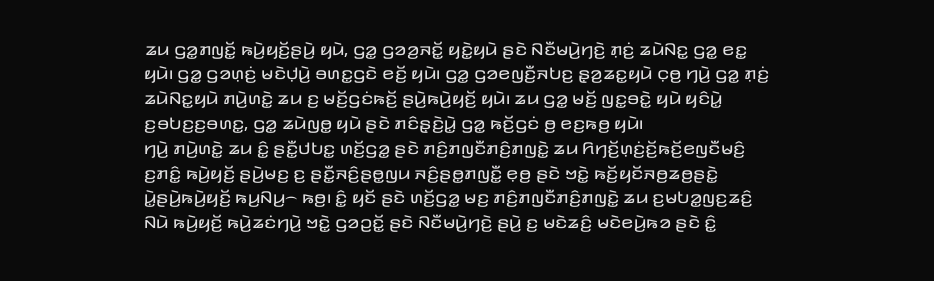ꤘꤣ ꤞꤤ꤭ꤊꤜꤢꤩ꤭ ꤒꤣꤧ꤬ꤟꤢꤩ꤬ꤔꤣꤧ꤬ ꤟꤣꤧ, ꤞꤤ꤭ ꤞꤤꤤ꤬ꤏꤢꤩ꤭ ꤟꤢꤧ꤭ꤟꤣꤧ ꤔꤢꤧ ꤡꤢꤪꤗꤣꤧ꤬ꤚꤢꤧ꤬ ꤊ꤫ꤢꤦ꤬ ꤘꤣꤧꤡꤢ꤭ ꤞꤤ꤭ ꤕꤢ꤭ ꤟꤣꤧ꤯ ꤞꤤ꤭ ꤞꤤꤛ꤫ꤢꤦ꤬ ꤗꤢꤧꤓ꤫ꤣꤧ꤬ ꤋꤛꤢ꤭ꤞꤢꤧ ꤕꤢꤩ꤬ ꤟꤣꤧ꤯ ꤞꤤ꤭ ꤞꤤꤕꤜꤢꤪ꤬ꤏꤝꤢ꤬ ꤔ꤫ꤤ꤬ꤘꤢ꤭ꤟꤣꤧ ꤍ꤫ꤥ꤬ ꤚꤣꤧ꤬ ꤞꤤ꤭ ꤊ꤫ꤢꤦ꤬ ꤘꤣꤧꤡꤢ꤭ꤟꤣꤧ ꤊꤣꤧ꤬ꤛꤢꤧ꤭ ꤘꤣ ꤢ꤬ ꤗꤢꤩ꤬ꤞꤢꤦꤒꤢꤩ꤬ ꤔꤣꤧ꤬ꤒꤣꤧ꤬ꤟꤢꤩ꤬ ꤟꤣꤧ꤯ ꤘꤣ ꤞꤤ꤭ ꤗꤢꤩ꤬ ꤜꤢ꤭ꤋꤢꤧ꤭ ꤟꤣꤧ ꤟꤢꤨꤣꤧ꤭ ꤢ꤬ꤋꤝꤢ꤬ꤢ꤬ꤋꤛꤢ꤭, ꤞꤤ꤭ ꤘꤣꤧꤜꤥ꤭ ꤟꤣꤧ ꤔꤢꤧ ꤊꤢꤨꤔ꤫ꤢꤧ꤬ꤣꤧ꤭ ꤞꤤ꤭ ꤒꤢꤩ꤬ꤞꤢꤦ ꤥ꤬ ꤕꤢ꤬ꤒꤥ꤬ ꤟꤣꤧ꤯
ꤚꤣꤧ꤬ ꤊꤣꤧ꤬ꤛꤢꤧ꤭ ꤘꤣ ꤢꤨ꤭ ꤔꤢꤪ꤭ꤓꤝꤢ꤭ ꤛꤢꤩ꤬ꤞꤤ꤭ ꤔꤢꤧ ꤊꤢꤨ꤬ꤊꤜꤢꤪꤊꤢꤨ꤬ꤊꤜꤢꤧ꤭ ꤘꤣ ꤖꤚꤢꤩ꤬ꤛ꤫ꤢꤦ꤬ꤢꤩ꤬ꤒꤢꤩ꤬ꤕꤜꤢꤪꤗꤢꤨ꤬ ꤢ꤬ꤊꤢꤨ꤭ ꤒꤣꤧ꤬ꤟꤢꤩ꤬ ꤔꤣꤧ꤬ꤗꤢ꤬ ꤢ꤬ ꤔꤢꤪ꤭ꤏꤢꤨ꤬ꤔꤥ꤭ꤜꤣ ꤏꤢꤨ꤬ꤔꤥ꤭ꤊꤜꤢꤪ꤭ ꤕ꤫ꤥ꤬ ꤔꤢꤧ ꤠꤢꤧ꤭ ꤒꤢꤩ꤬ꤟꤢꤩꤏꤥ꤬ꤘꤥ꤬ꤔꤢꤧ꤭ ꤣꤧ꤭ꤔꤣꤧ꤬ꤒꤣꤧ꤬ꤟꤢꤩ꤬ ꤒꤣ꤬ꤡꤣ꤬꤮ ꤒꤥ꤬꤯ ꤢꤨ꤭ ꤟꤢꤩ ꤔꤢꤧ ꤛꤢꤩ꤬ꤞꤤ꤭ ꤗꤢ꤬ ꤊꤢꤨ꤬ꤊꤜꤢꤪꤊꤢꤨ꤬ꤊꤜꤢꤧ꤭ ꤘꤣ ꤢ꤬ꤗꤝꤤ꤭ꤜꤢ꤬ꤘꤢꤨ꤬ ꤡꤣꤧ ꤒꤣꤧ꤬ꤟꤢꤩ꤬ ꤒꤣꤧ꤬ꤘꤢꤦꤚꤣꤧ꤬ ꤠꤢꤧ꤭ ꤞꤤꤑꤢꤩ꤭ ꤔꤢꤧ ꤡꤢꤪꤗꤣꤧ꤬ꤚꤢꤧ꤬ ꤔꤣꤧ꤬ ꤢ꤬ ꤗꤢꤧꤘꤢꤨ꤬ ꤗꤢꤧꤕꤣꤧ꤬ꤒꤤ ꤔꤢꤧ ꤢꤨ꤭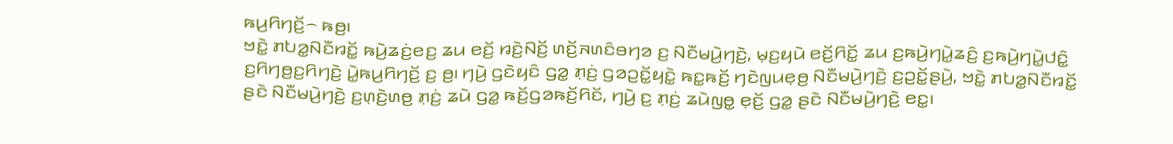ꤒꤣ꤬ꤖꤚꤢꤩ꤬꤮ ꤒꤥ꤬꤯
ꤠꤢꤧ꤭ ꤊꤝꤤ꤭ꤡꤢꤪꤙꤢꤩ꤭ ꤒꤣꤧ꤬ꤘꤢꤦ꤬ꤕꤢ꤬ ꤘꤣ ꤕꤢꤩ꤬ ꤙꤢꤧ꤬ꤡꤢꤩ꤬ ꤛꤢꤩ꤬ꤏꤛꤢꤨꤋꤚꤤ ꤢ꤬ ꤡꤢꤪꤗꤣꤧ꤬ꤚꤢꤧ꤬, ꤗ꤫ꤢ꤬ꤟꤣꤧ ꤕꤢꤩ꤬ꤖꤢꤩ꤭ ꤘꤣ ꤢ꤬ꤒꤣꤧ꤬ꤚꤣꤧ꤭ꤘꤢꤨ꤬ ꤢ꤬ꤒꤣꤧ꤬ꤚꤣꤧ꤭ꤓꤢꤨ꤭ ꤢ꤬ꤖꤚꤥ꤬ꤢ꤬ꤖꤚꤢꤧ꤬ ꤣꤧ꤭ꤒꤣ꤬ꤖꤚꤢꤩ꤬ ꤢ꤬ ꤥ꤬꤯ ꤚꤣꤧ꤬ ꤞꤢꤧꤟꤢꤨ ꤞꤤ꤭ ꤊ꤫ꤢꤦ꤬ ꤞꤤꤑꤢꤩ꤭ꤟꤢꤧ꤭ ꤒꤢ꤭ꤒꤢꤩ꤬ ꤚꤢꤧꤜꤣꤕ꤫ꤥ꤬ ꤡꤢꤪꤗꤣꤧ꤬ꤚꤢꤧ꤬ ꤢ꤬ꤑꤢꤩ꤭ꤔꤣꤧ꤬, ꤠꤢꤧ꤭ ꤊꤝꤤ꤭ꤡꤢꤪꤙꤢꤩ꤭ ꤔꤢꤧ ꤡꤢꤪꤗꤣꤧ꤬ꤚꤢꤧ꤬ ꤢ꤬ꤛ꤫ꤢꤧ꤬ꤛꤥ꤬ ꤊ꤫ꤢꤦ꤬ ꤘꤣꤧ ꤞꤤ꤭ ꤒꤢꤩ꤬ꤞꤤꤒꤢꤩ꤬ꤖꤢꤩ, ꤚꤣꤧ꤬ ꤢ꤬ ꤊ꤫ꤢꤦ꤬ ꤘꤣꤧꤜꤥ꤭ ꤕ꤫ꤢꤩ꤬ ꤞꤤ꤭ ꤔꤢꤧ ꤡꤢꤪꤗꤣꤧ꤬ꤚꤢꤧ꤬ ꤕꤢ꤭꤯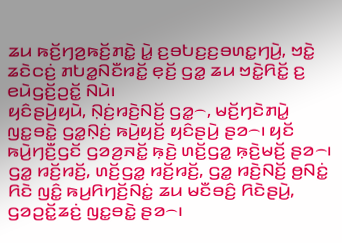ꤘꤣ ꤒꤢꤩ꤬ꤚꤤ꤬ꤒꤢꤩ꤬ꤊꤢꤧ꤭ ꤣꤧ꤭ ꤢ꤬ꤋꤝꤢ꤬ꤢ꤬ꤋꤛꤢ꤭ꤚꤣꤧ꤬, ꤠꤢꤧ꤭ ꤘꤢꤧꤍꤢꤦ꤬ ꤊꤝꤤ꤭ꤡꤢꤪꤙꤢꤩ꤭ ꤕ꤫ꤢꤩ꤬ ꤞꤤ꤭ ꤘꤣ ꤠꤢꤧ꤭ꤖꤢꤩ꤭ ꤢ꤬ ꤕꤣꤧꤞꤢꤩ꤬ꤑꤢꤩ꤭ ꤡꤣꤧ꤯
ꤟꤢꤨꤔꤣꤧ꤬ꤟꤣꤧ, ꤡ꤫ꤢꤦ꤬ꤙꤢꤧ꤬ꤡꤢꤩ꤬ ꤞꤤ꤭꤮, ꤗꤢꤩ꤬ꤚꤢꤧꤊꤣꤧ꤭ ꤜꤢ꤭ꤋꤢꤧ꤭ ꤞꤤ꤭ꤡ꤫ꤢꤦ꤬ ꤒꤣꤧ꤬ꤟꤢꤩ꤬ ꤟꤢꤨꤔꤣꤧ꤬ ꤔꤤ꤮꤯ ꤟꤢꤩ ꤒꤣꤧ꤬ꤚꤢꤪ꤬ꤞꤢꤩ ꤞꤤꤤ꤬ꤏꤢꤩ꤭ ꤒ꤫ꤢꤧ꤬ ꤛꤢꤩ꤬ꤞꤤ꤭ ꤒ꤫ꤢꤧ꤬ꤗꤢꤩ꤬ ꤔꤤ꤮꤯ ꤞꤤ꤭ ꤙꤢꤩ꤬ꤙꤢꤩ꤬, ꤛꤢꤩ꤬ꤞꤤ꤭ ꤙꤢꤩ꤬ꤙꤢꤩ꤬, ꤞꤤ꤭ ꤙꤢꤧ꤬ꤡꤢꤩ꤬ ꤥ꤬ꤡꤢꤦ꤭ ꤖꤢꤧ ꤜꤢꤨ꤭ ꤒꤣ꤬ꤖꤚꤢꤩ꤬ꤡꤢꤦ꤭ ꤘꤣ ꤗꤢꤪꤋꤢꤨ꤬ ꤖꤢꤧꤔꤣꤧ꤬, ꤞꤤꤑꤢꤩ꤭ꤘꤢꤦ꤬ ꤜꤢ꤭ꤋꤢꤧ꤭ ꤔꤤ꤮꤯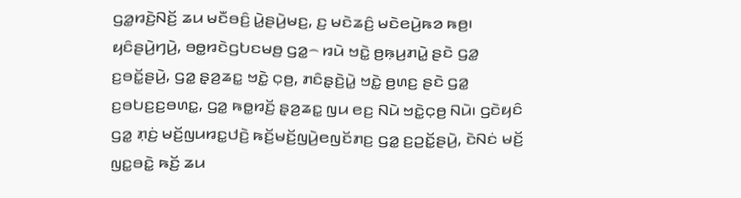ꤞꤤ꤭ꤙꤢꤧ꤬ꤡꤢꤩ꤬ ꤘꤣ ꤗꤢꤪꤋꤢꤨ꤬ ꤣꤧ꤭ꤔꤣꤧ꤬ꤗꤢ꤬, ꤢ꤬ ꤗꤢꤧꤘꤢꤨ꤬ ꤗꤢꤧꤕꤣꤧ꤬ꤒꤤ ꤒꤥ꤬꤯
ꤟꤢꤨꤔꤣꤧ꤬ꤚꤣꤧ꤬, ꤋꤥ꤭ꤙꤢꤧꤞꤝꤢꤗꤥ꤬ ꤞꤤ꤭꤮ ꤙꤣꤧ ꤠꤢꤧ꤭ ꤥ꤬ꤒ꤫ꤣ꤬ꤊꤣꤧ꤭ ꤔꤢꤧ ꤞꤤ꤭ ꤢ꤬ꤋꤢꤩ꤭ꤔꤣꤧ꤬, ꤞꤤ꤭ ꤔ꤫ꤤ꤬ꤘꤢ꤭ ꤠꤢꤧ꤭ ꤍ꤫ꤥ꤬, ꤊꤢꤨꤔ꤫ꤢꤧ꤬ꤣꤧ꤭ ꤠꤢꤧ꤭ ꤥ꤬ꤛꤢ꤬ ꤔꤢꤧ ꤞꤤ꤭ ꤢ꤬ꤋꤝꤢ꤬ꤢ꤬ꤋꤛꤢ꤭, ꤞꤤ꤭ ꤒꤥ꤭ꤙꤢꤩ꤬ ꤔ꤫ꤤ꤬ꤘꤢ꤭ ꤜꤣ ꤕꤢ꤬ ꤡꤣꤧ ꤠꤢꤧ꤭ꤍ꤫ꤥ꤬ ꤡꤣꤧ꤯ ꤞꤢꤧꤟꤢꤨ ꤞꤤ꤭ ꤊ꤫ꤢꤦ꤬ ꤗꤢꤩ꤬ꤜꤣꤙꤢ꤭ꤓꤢꤧ꤬ ꤒꤢꤩ꤬ꤗꤢꤩ꤬ꤜꤣꤧ꤬ꤕꤜꤢꤩꤊꤢ꤬ ꤞꤤ꤭ ꤢ꤬ꤑꤢꤩ꤭ꤔꤣꤧ꤬, ꤢꤧꤡꤢꤦ ꤗꤢꤩ꤬ ꤜꤢ꤭ꤋꤢꤧ꤭ ꤒꤢꤩ꤬ ꤘꤣ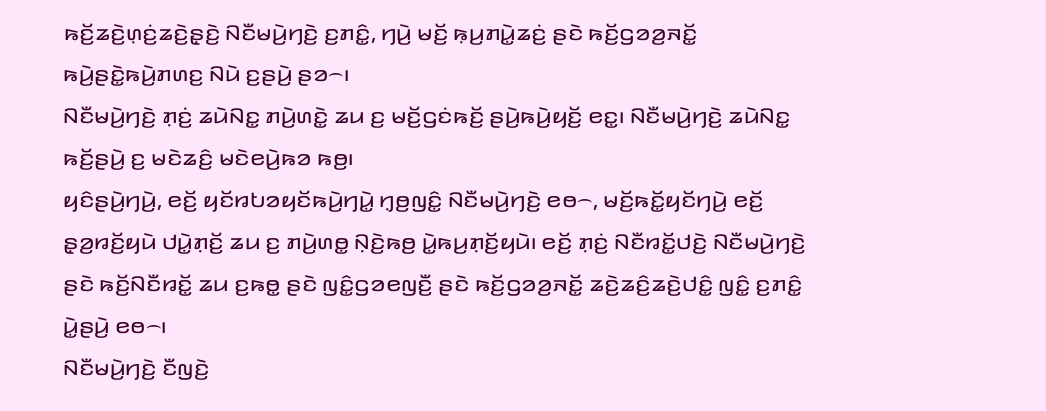ꤒꤢꤩ꤬ꤘꤢꤧ꤬ꤛ꤫ꤢꤦ꤬ꤘꤢꤧ꤬ꤔ꤫ꤢꤧ꤬ ꤡꤢꤪꤗꤣꤧ꤬ꤚꤢꤧ꤬ ꤢ꤬ꤊꤢꤨ꤭, ꤚꤣꤧ꤬ ꤗꤢꤩ꤬ ꤒ꤫ꤣ꤬ꤊꤣꤧ꤭ꤘꤢꤦ꤬ ꤔꤢꤧ ꤒꤢꤩ꤬ꤞꤤꤤ꤬ꤏꤢꤩ꤭ ꤒꤣꤧ꤬ꤔꤢꤧ꤭ꤒꤣꤧ꤬ꤊꤛꤢ꤬ ꤡꤣꤧ ꤢ꤬ꤔꤣꤧ꤬ ꤔꤤ꤮꤯
ꤡꤢꤪꤗꤣꤧ꤬ꤚꤢꤧ꤬ ꤊ꤫ꤢꤦ꤬ ꤘꤣꤧꤡꤢ꤭ ꤊꤣꤧ꤬ꤛꤢꤧ꤭ ꤘꤣ ꤢ꤬ ꤗꤢꤩ꤬ꤞꤢꤦꤒꤢꤩ꤬ ꤔꤣꤧ꤬ꤒꤣꤧ꤬ꤟꤢꤩ꤬ ꤕꤢ꤭꤯ ꤡꤢꤪꤗꤣꤧ꤬ꤚꤢꤧ꤬ ꤘꤣꤧꤡꤢ꤭ ꤒꤢꤩ꤬ꤔꤣꤧ꤬ ꤢ꤬ ꤗꤢꤧꤘꤢꤨ꤬ ꤗꤢꤧꤕꤣꤧ꤬ꤒꤤ ꤒꤥ꤬꤯
ꤟꤢꤨꤔꤣꤧ꤬ꤚꤣꤧ꤬, ꤕꤢꤩ꤬ ꤟꤢꤩꤙꤝꤤꤟꤢꤩꤒꤣꤧ꤬ꤚꤣꤧ꤭ ꤚ꤫ꤥ꤬ꤜꤢꤨ꤭ ꤡꤢꤪꤗꤣꤧ꤬ꤚꤢꤧ꤬ ꤕꤥ꤮, ꤗꤢꤩ꤬ꤒꤢꤩ꤭ꤟꤢꤩꤚꤣꤧ꤬ ꤕꤢꤩ꤬ ꤔ꤫ꤤ꤬ꤙꤢꤩ꤬ꤟꤣꤧ ꤓꤣꤧ꤭ꤊ꤫ꤢꤩ꤬ ꤘꤣ ꤢ꤬ ꤊꤣꤧ꤬ꤛꤥ꤭ ꤡ꤫ꤢꤧ꤬ꤒꤥ꤬ ꤣꤧ꤭ꤒꤣ꤬ꤊ꤫ꤢꤩ꤬ꤟꤣꤧ꤯ ꤕꤢꤩ꤬ ꤊ꤫ꤢꤦ꤬ ꤡꤢꤪꤙꤢꤩ꤭ꤓꤢꤧ꤬ ꤡꤢꤪꤗꤣꤧ꤬ꤚꤢꤧ꤬ ꤔꤢꤧ ꤒꤢꤩ꤬ꤡꤢꤪꤙꤢꤩ꤭ ꤘꤣ ꤢ꤬ꤒꤥ꤭ ꤔꤢꤧ ꤜꤢꤨ꤭ꤞꤤꤕꤜꤢꤪ꤬ ꤔꤢꤧ ꤒꤢꤩ꤬ꤞꤤꤤ꤬ꤏꤢꤩ꤭ ꤘꤢꤧ꤬ꤘꤢꤨ꤬ꤘꤢꤧ꤬ꤓꤢꤨ꤭ ꤜꤢꤨ꤭ ꤢ꤬ꤊꤢꤨ꤭ ꤣꤧ꤭ꤔꤣꤧ꤬ ꤕꤥ꤮꤯
ꤡꤢꤪꤗꤣꤧ꤬ꤚꤢꤧ꤬ ꤢꤪꤜꤢꤧ꤬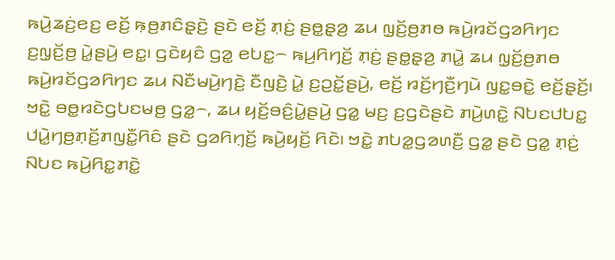ꤒꤣꤧ꤬ꤘꤢꤦ꤬ꤕꤢ꤬ ꤕꤢꤩ꤬ ꤒ꤫ꤥ꤬ꤊꤢꤨꤔ꤫ꤢꤧ꤬ ꤔꤢꤧ ꤕꤢꤩ꤬ ꤊ꤫ꤢꤦ꤬ ꤔꤥ꤭ꤔ꤫ꤤ꤬ ꤘꤣ ꤜ꤫ꤢꤩ꤬ꤥ꤬ꤊꤥ ꤒꤣꤧ꤬ꤙꤢꤩꤞꤤꤖꤚꤢ ꤢ꤬ꤜ꤫ꤢꤩ꤬ꤥ꤬ ꤣꤧ꤭ꤔꤣꤧ꤬ ꤕꤢ꤭꤯ ꤞꤢꤧꤟꤢꤨ ꤞꤤ꤭ ꤕꤝꤢ꤭꤮ ꤒꤣ꤬ꤖꤚꤢꤩ꤬ ꤊ꤫ꤢꤦ꤬ ꤔꤥ꤭ꤔ꤫ꤤ꤬ ꤊꤣꤧ꤭ ꤘꤣ ꤜ꤫ꤢꤩ꤬ꤥ꤬ꤊꤥ ꤒꤣꤧ꤬ꤙꤢꤩꤞꤤꤖꤚꤢ ꤘꤣ ꤡꤢꤪꤗꤣꤧ꤬ꤚꤢꤧ꤬ ꤢꤪꤜꤢꤧ꤬ ꤣꤧ꤭ ꤢ꤬ꤑꤢꤩ꤭ꤔꤣꤧ꤬, ꤕꤢꤩ꤬ ꤙꤢꤩ꤬ꤚꤢꤪ꤬ꤚꤣꤧ ꤜꤢ꤭ꤋꤢꤧ꤭ ꤕꤢꤩ꤬ꤔ꤫ꤢꤩ꤬꤯
ꤠꤢꤧ꤭ ꤋꤥ꤭ꤙꤢꤧꤞꤝꤢꤗꤥ꤬ ꤞꤤ꤭꤮, ꤘꤣ ꤟꤢꤩ꤬ꤋꤢꤨ꤬ꤣꤧ꤭ꤔꤣꤧ꤬ ꤞꤤ꤭ ꤗꤢ꤬ ꤢ꤬ꤞꤢꤧꤔꤢꤧ ꤊꤣꤧ꤬ꤛꤢꤧ꤭ ꤡꤝꤢꤓꤝꤢ꤭ ꤓꤣꤧ꤭ꤚꤥ꤬ꤊ꤫ꤢꤩ꤬ꤊꤜꤢꤪ꤭ꤖꤢꤨ ꤔꤢꤧ ꤞꤤꤖꤚ꤫ꤢꤩ꤬ ꤒꤣꤧ꤬ꤟꤢꤩ꤬ ꤖꤢꤧ꤯ ꤠꤢꤧ꤭ ꤊꤝꤤ꤭ꤞꤤꤛꤢꤪ꤬ ꤞꤤ꤭ ꤔꤢꤧ ꤞꤤ꤭ ꤊ꤫ꤢꤦ꤬ ꤡꤝꤢ ꤒꤣꤧ꤬ꤖꤢ꤭ꤊꤢꤧ꤭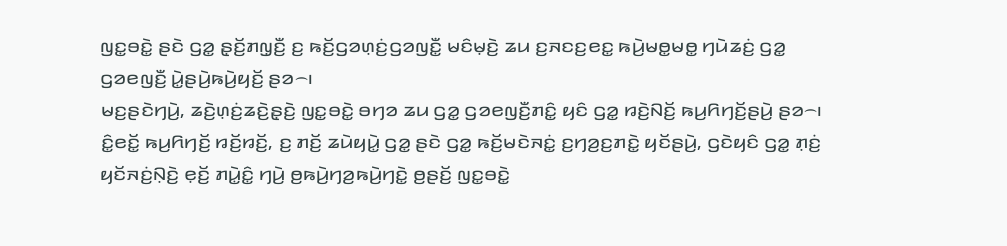ꤜꤢ꤭ꤋꤢꤧ꤭ ꤔꤢꤧ ꤞꤤ꤭ ꤔ꤫ꤢꤩ꤬ꤊꤜ꤫ꤢꤪ꤬ ꤢ꤬ ꤒꤢꤩ꤬ꤞꤤꤛ꤫ꤢꤦ꤬ꤞꤤꤜꤢꤪ꤭ ꤗꤢꤨꤗ꤫ꤢꤧ꤬ ꤘꤣ ꤢ꤬ꤏꤢꤢ꤬ꤕꤢ꤭ ꤒꤣꤧ꤬ꤗꤥ꤭ꤗꤥ꤭ ꤚꤣꤧꤘꤢꤦ꤬ ꤞꤤ꤭ ꤞꤤꤕꤜꤢꤪ꤬ ꤣꤧ꤭ꤔꤣꤧ꤬ꤒꤣꤧ꤬ꤟꤢꤩ꤬ ꤔꤤ꤮꤯
ꤗꤢ꤬ꤔꤢꤧꤚꤣꤧ꤬, ꤘꤢꤧ꤬ꤛ꤫ꤢꤦ꤬ꤘꤢꤧ꤬ꤔ꤫ꤢꤧ꤬ ꤜꤢ꤭ꤋꤢꤧ꤭ ꤋꤚꤤ ꤘꤣ ꤞꤤ꤭ ꤞꤤꤕꤜꤢꤪ꤬ꤊꤢꤨ꤭ ꤟꤢꤨ ꤞꤤ꤭ ꤙꤢꤧ꤬ꤡꤢꤩ꤬ ꤒꤣ꤬ꤖꤚꤢꤩ꤬ꤔꤣꤧ꤬ ꤔꤤ꤮꤯ ꤢꤨ꤭ꤕꤢꤩ꤭ ꤒꤣ꤬ꤖꤚꤢꤩ꤬ ꤙꤢꤩ꤬ꤙꤢꤩ꤬, ꤢ꤬ ꤊꤢꤩ꤬ ꤘꤣꤧꤟꤣꤧ꤭ ꤞꤤ꤭ ꤔꤢꤧ ꤞꤤ꤭ ꤒꤢꤩ꤬ꤗꤢꤧꤏꤢꤦ꤭ ꤢ꤬ꤚꤤ꤬ꤢ꤬ꤊꤢꤧ꤭ ꤟꤢꤩꤔꤣꤧ꤬, ꤞꤢꤧꤟꤢꤨ ꤞꤤ꤭ ꤊ꤫ꤢꤦ꤬ ꤟꤢꤩꤏꤢꤦ꤬ꤡ꤫ꤢꤧ꤬ ꤕ꤫ꤢꤩ꤬ ꤊꤣꤧ꤭ꤢꤨ꤭ ꤚꤣꤧ꤬ ꤥ꤬ꤒꤣꤧ꤬ꤚꤤ꤬ꤒꤣꤧ꤬ꤚꤢꤧ꤭ ꤥ꤬ꤔꤢꤩ꤬ ꤜꤢ꤭ꤋꤢꤧ꤭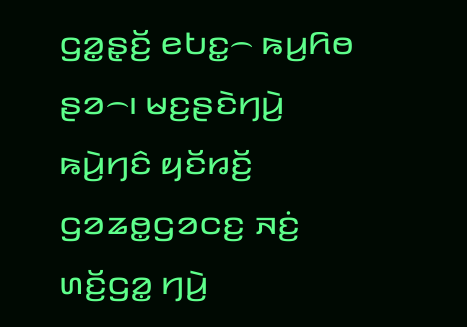ꤞꤤ꤭ꤔ꤫ꤢꤩ꤬ ꤕꤝꤢ꤭꤮ ꤒꤣ꤬ꤖꤥ ꤔꤤ꤮꤯ ꤗꤢ꤬ꤔꤢꤧꤚꤣꤧ꤬ ꤒꤣꤧ꤬ꤚꤢꤨ ꤟꤢꤩꤙꤢꤩ꤬ ꤞꤤꤘꤥ꤭ꤞꤤꤍꤢ꤬ ꤏꤢꤦ꤬ ꤛꤢꤩ꤬ꤞꤤ꤭ ꤚꤣꤧ꤬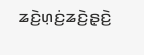ꤘꤢꤧ꤬ꤛ꤫ꤢꤦ꤬ꤘꤢꤧ꤬ꤔ꤫ꤢꤧ꤬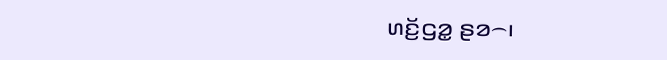ꤛꤢꤩ꤬ꤞꤤ꤭ ꤔꤤ꤮꤯